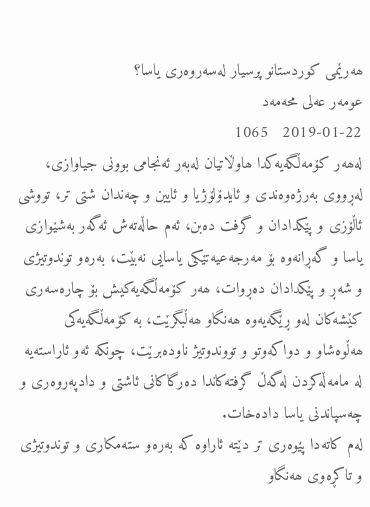ھەرێمی کوردستانو پرسیار لەسەروەری یاسا؟
عومەر عەلی محەمەد
2019-01-22   1065
لەھەر کۆمەڵگەیەکدا ھاوڵاتیان لەبەر ئەنجامی بوونی جیاوازی، لەڕووی بەرژەوەندی و ئایدۆلۆژیا و ئایین و چەندان شتی تر، تووشی ئاڵۆزی و پێکدادان و گرفت دەبن، ئەم حاڵەتەش ئەگەر بەشێوازی یاسا و گەڕانەوە بۆ مەرجەعیەتێکی یاسایی نەبێت، بەرەو توندوتیژی و شەڕ و پێکدادان دەڕوات، ھەر کۆمەڵگەیەکیش بۆ چارەسەری کێشەکان لەو ڕێگەیەوە ھەنگاو ھەڵبگرێت، بە کۆمەڵگەیەکی ھەڵوەشاو و دواکەوتو و تووندوتیژ ناودەبرێت، چونکە ئەو ئاراستەیە لە مامەڵەکردن لەگەڵ گرفتەکاندا دەرگاکانی ئاشتی و دادپەروەری و چەسپاندنی یاسا دادەخات.
لەم کاتەدا پێوەری تر دێتە ئاراوە کە بەرەو ستەمکاری و توندوتیژی و تاکڕەوی ھەنگاو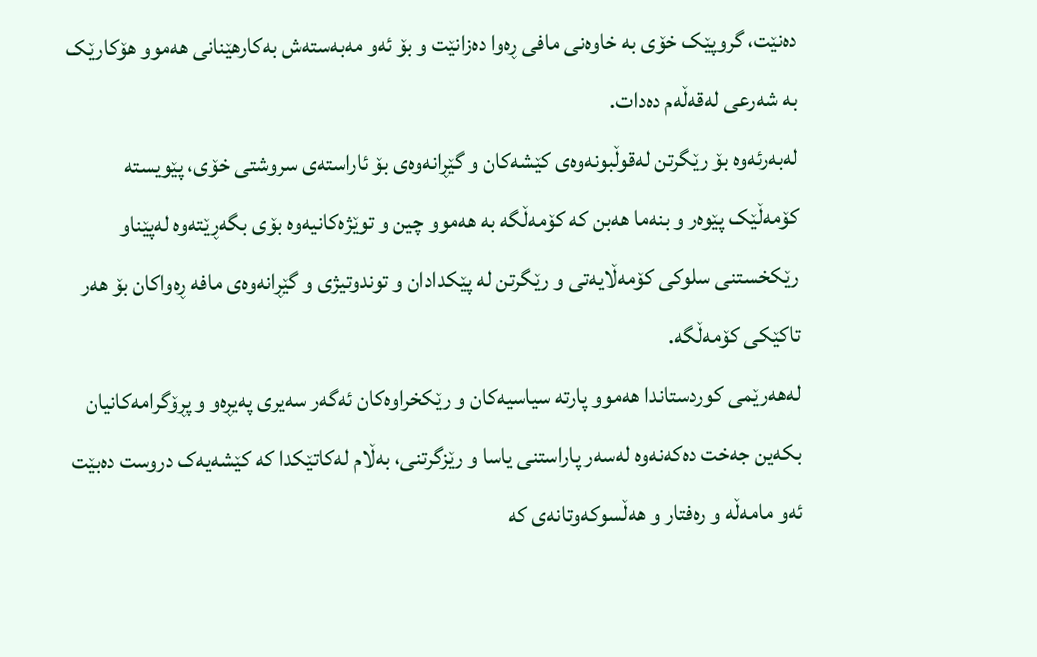دەنێت، گروپێک خۆی بە خاوەنی مافی ڕەوا دەزانێت و بۆ ئەو مەبەستەش بەکارھێنانی ھەموو ھۆکارێک بە شەرعی لەقەڵەم دەدات.
لەبەرئەوە بۆ رێگرتن لەقوڵبونەوەی کێشەکان و گێڕانەوەی بۆ ئاراستەی سروشتی خۆی، پێویستە کۆمەڵێک پێوەر و بنەما ھەبن کە کۆمەڵگە بە ھەموو چین و توێژەکانیەوە بۆی بگەڕێتەوە لەپێناو رێکخستنی سلوکی کۆمەڵایەتی و رێگرتن لە پێکدادان و توندوتیژی و گێڕانەوەی مافە ڕەواکان بۆ ھەر تاکێکی کۆمەڵگە.
لەھەرێمی کوردستاندا ھەموو پارتە سیاسیەکان و رێکخراوەکان ئەگەر سەیری پەیڕەو و پڕۆگرامەکانیان بکەین جەخت دەکەنەوە لەسەر پاراستنی یاسا و رێزگرتنی، بەڵام لەکاتێکدا کە کێشەیەک دروست دەبێت ئەو مامەڵە و رەفتار و ھەڵسوکەوتانەی کە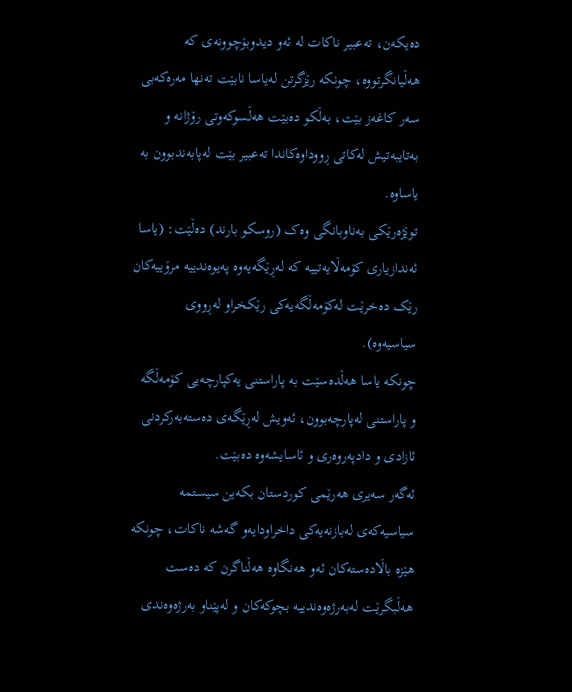دەیکەن، تەعبیر ناکات لە ئەو دیدوبۆچوونەی کە ھەڵیانگرتووە، چونکە رێزگرتن لەیاسا نابێت تەنھا مەرەکەبی سەر کاغەز بێت، بەڵکو دەبێت ھەڵسوکەوتی رۆژانە و بەتایبەتیش لەکاتی ڕووداوەکاندا تەعبیر بێت لەپابەندبوون بە یاساوە.
توێژەرێکی بەناوبانگی وەک (روسکو بارند) دەڵێت: (یاسا ئەندازیاری کۆمەڵایەتییە کە لەڕێگەیەوە پەیوەندییە مرۆییەکان رێک دەخرێت لەکۆمەڵگەیەکی رێکخراو لەڕووی سیاسیەوە).
چونکە یاسا ھەڵدەسێت بە پاراستنی یەکپارچەیی کۆمەڵگە و پاراستنی لەپارچەبوون، ئەویش لەڕێگەی دەستەبەرکردنی ئازادی و دادپەروەری و ئاسایشەوە دەبێت.
ئەگەر سەیری ھەرێمی کوردستان بکەین سیستمە سیاسیەکەی لەبازنەیەکی داخراودایەو گەشە ناکات، چونکە ھێزە باڵادەستەکان ئەو ھەنگاوە ھەڵناگرن کە دەست ھەڵبگرێت لەبەرژەوەندییە بچوکەکان و لەپێناو بەرژەوەندی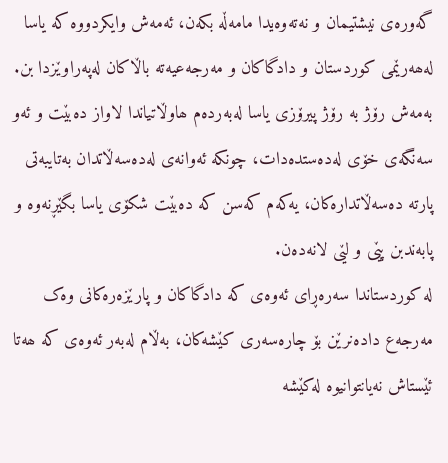گەورەی نیشتیمان و نەتەوەیدا مامەڵە بکەن، ئەمەش وایکردووە کە یاسا لەھەرێمی کوردستان و دادگاکان و مەرجەعیەتە باڵاکان لەپەراوێزدا بن.
بەمەش رۆژ بە رۆژ پیرۆزی یاسا لەبەردەم ھاوڵاتیاندا لاواز دەبێت و ئەو سەنگەی خۆی لەدەستدەدات، چونکە ئەوانەی لەدەسەڵاتدان بەتایبەتی پارتە دەسەڵاتدارەکان، یەکەم کەسن کە دەبێت شکۆی یاسا بگێڕنەوە و پابەندبن پێی و لێی لانەدەن.
لە کوردستاندا سەرەڕای ئەوەی کە دادگاکان و پارێزەرەکانی وەک مەرجەع دادەنرێن بۆ چارەسەری کێشەکان، بەڵام لەبەر ئەوەی کە ھەتا ئێستاش نەیانتوانیوە لەکێشە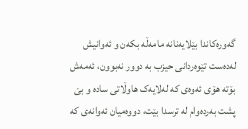گەورەکاندا بێلایەنانە مامەڵە بکەن و ئەوانیش لەدەست تێوەردانی حیزب بە دوور نەبوون، ئەمەش بۆتە ھۆی ئەوەی کە لەلایەک ھاوڵاتی سادە و بێ پشت بەردەوام لە ترسدا بێت، دووەمیان ئەوانەی کە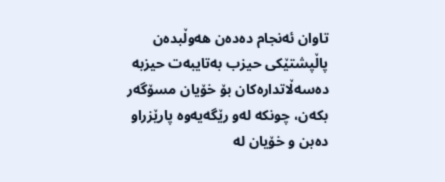تاوان ئەنجام دەدەن ھەوڵبدەن پاڵپشتێکی حیزب بەتایبەت حیزبە دەسەڵاتدارەکان بۆ خۆیان مسۆگەر بکەن، چونکە لەو رێگەیەوە پارێزراو دەبن و خۆیان لە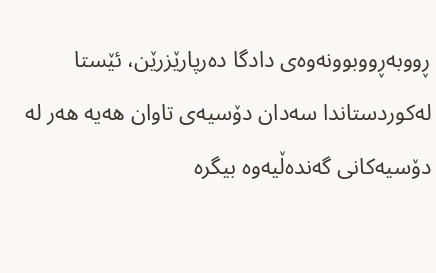ڕووبەڕووبوونەوەی دادگا دەرپارێزرێن، ئێستا لەکوردستاندا سەدان دۆسیەی تاوان ھەیە ھەر لە دۆسیەکانی گەندەڵیەوە بیگرە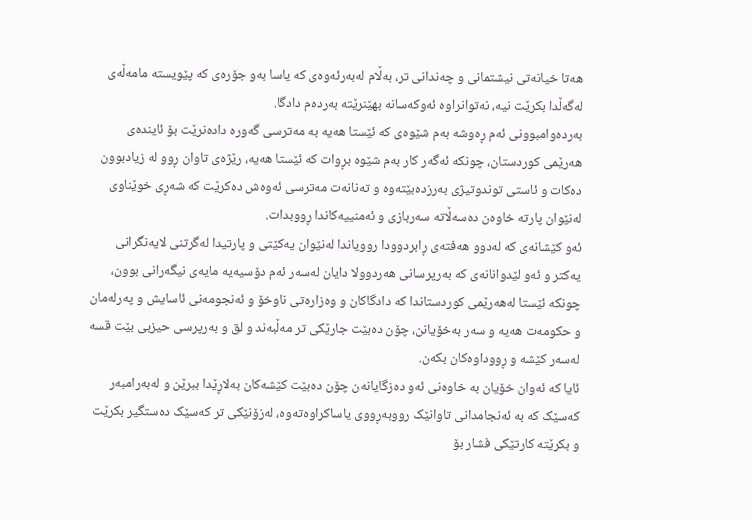ھەتا خیانەتی نیشتمانی و چەندانی تر، بەڵام لەبەرئەوەی کە یاسا بەو جۆرەی کە پێویستە مامەڵەی لەگەڵدا بکرێت نیە، نەتوانراوە ئەوکەسانە بھێنرێتە بەردەم دادگا.
بەردەوامبوونی ئەم ڕەوشە بەم شێوەی کە ئێستا ھەیە بە مەترسی گەورە دادەنرێت بۆ ئایندەی ھەرێمی کوردستان، چونکە ئەگەر کار بەم شێوە بڕوات کە ئێستا ھەیە، رێژەی تاوان ڕوو لە زیادبوون دەکات و ئاستی توندوتیژی بەرزدەبێتەوە و تەنانەت مەترسی ئەوەش دەکرێت کە شەڕی خوێناوی لەنێوان پارتە خاوەن دەسەڵاتە سەربازی و ئەمنییەکاندا ڕووبدات.
ئەو کێشانەی کە لەدوو ھەفتەی ڕابردوودا روویاندا لەنێوان یەکێتی و پارتیدا لەگرتنی لایەنگرانی یەکتر و ئەو لێدوانانەی کە بەرپرسانی ھەردوولا دایان لەسەر ئەم دۆسیەیە مایەی نیگەرانی بوون، چونکە ئێستا لەھەرێمی کوردستاندا کە دادگاکان و وەزارەتی ناوخۆ و ئەنجومەنی ئاسایش و پەرلەمان و حکومەت ھەیە و سەر بەخۆیانن، چۆن دەبێت جارێکی تر مەڵبەند و لق و بەرپرسی حیزبی بێت قسە لەسەر کێشە و ڕووداوەکان بکەن.
ئایا کە ئەوان خۆیان بە خاوەنی ئەو دەزگایانەن چۆن دەبێت کێشەکان بەلاڕێدا ببرێن و لەبەرامبەر کەسێک کە بە ئەنجامدانی تاوانێک رووبەڕووی یاساکراوەتەوە، لەزۆنێکی تر کەسێک دەستگیر بکرێت و بکرێتە کارتێکی فشار بۆ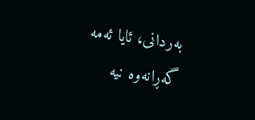بەردانی، ئایا ئەمە گەڕانەوە نیە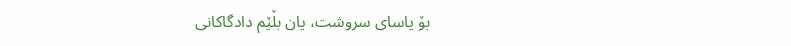بۆ یاسای سروشت، یان بڵێم دادگاکانی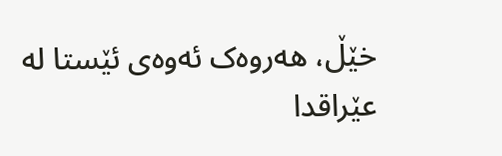خێڵ، ھەروەک ئەوەی ئێستا لە عێراقدا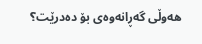ھەوڵی گەڕانەوەی بۆ دەدرێت؟